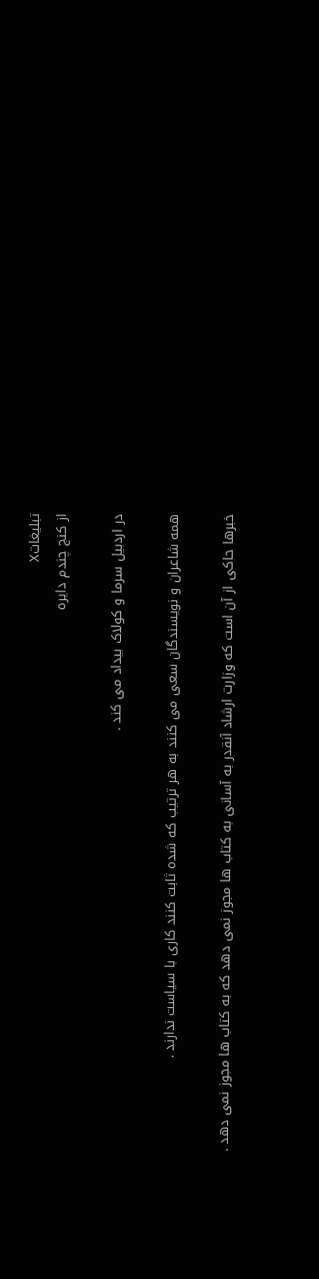تبليغاتX
از کنج چندم دایره

در اردبیل سرما و کولاک بیداد می کند .

همه شاعران و نویسندگان سعی می کنند به هر ترتیب که شده ثابت کنند کاری با سیاست ندارند .

خبرها حاکی از آن است که وزارت ارشاد آنقدر به آسانی به کتاب ها مجوز نمی دهد که به کتاب ها مجوز نمی دهد .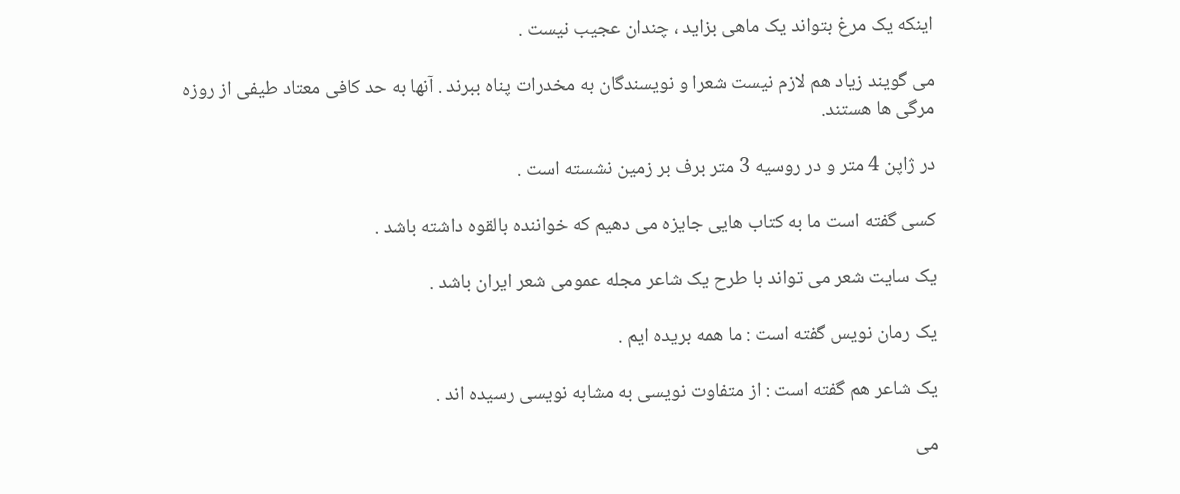اینکه یک مرغ بتواند یک ماهی بزاید ، چندان عجیب نیست .

می گویند زیاد هم لازم نیست شعرا و نویسندگان به مخدرات پناه ببرند . آنها به حد کافی معتاد طیفی از روزه مرگی ها هستند.

در ژاپن 4 متر و در روسیه 3 متر برف بر زمین نشسته است .

کسی گفته است ما به کتاب هایی جایزه می دهیم که خواننده بالقوه داشته باشد .

یک سایت شعر می تواند با طرح یک شاعر مجله عمومی شعر ایران باشد .

یک رمان نویس گفته است : ما همه بریده ایم .

یک شاعر هم گفته است : از متفاوت نویسی به مشابه نویسی رسیده اند .

می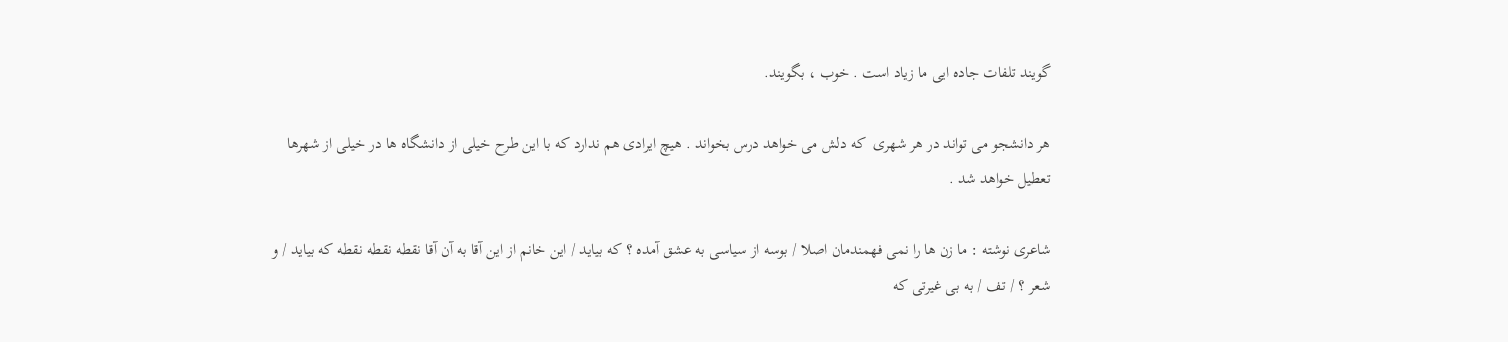گویند تلفات جاده ایی ما زیاد است . خوب ، بگویند.

هر دانشجو می تواند در هر شهری  که دلش می خواهد درس بخواند . هیچ ایرادی هم ندارد که با این طرح خیلی از دانشگاه ها در خیلی از شهرها تعطیل خواهد شد .

شاعری نوشته : ما زن ها را نمی فهمندمان اصلا / بوسه از سیاسی به عشق آمده ؟ که بیاید / این خانم از این آقا به آن آقا نقطه نقطه نقطه که بیاید / و شعر ؟ / تف / به بی غیرتی که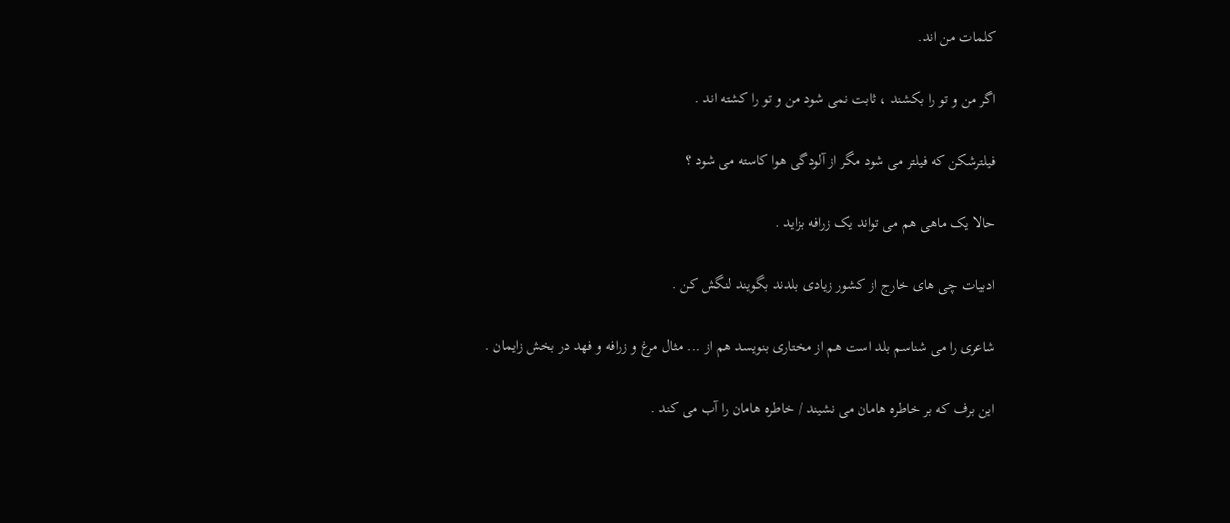کلمات من اند.

اگر من و تو را بکشند ، ثابت نمی شود من و تو را کشته اند .

فیلترشکن که فیلتر می شود مگر از آلودگی هوا کاسته می شود ؟

حالا یک ماهی هم می تواند یک زرافه بزاید .

ادبیات چی های خارج از کشور زیادی بلدند بگویند لنگش کن .

شاعری را می شناسم بلد است هم از مختاری بنویسد هم از ... مثال مرغ و زرافه و فهد در بخش زایمان .

این برف که بر خاطره هامان می نشیند / خاطره هامان را آب می کند .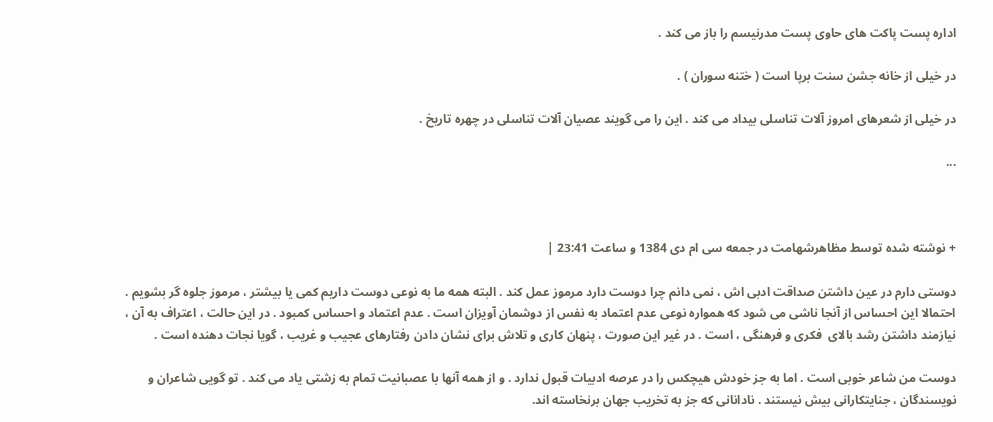اداره پست پاکت های حاوی پست مدرنیسم را باز می کند .

در خیلی از خانه جشن سنت برپا است ( ختنه سوران ) .

در خیلی از شعرهای امروز آلات تناسلی بیداد می کند . این را می گویند عصیان آلات تناسلی در چهره تاریخ .

...



+ نوشته شده توسط مظاهرشهامت در جمعه سی ام دی 1384 و ساعت 23:41 |

دوستی دارم در عین داشتن صداقت ادبی اش ، نمی دانم چرا دوست دارد مرموز عمل کند . البته همه ما به نوعی دوست داریم کمی یا بیشتر ، مرموز جلوه گر بشویم . احتمالا این احساس از آنجا ناشی می شود که همواره نوعی عدم اعتماد به نفس از دوشمان آویزان است . عدم اعتماد و احساس کمبود . در این حالت ، اعتراف به آن ، نیازمند داشتن رشد بالای  فکری و فرهنگی ، است . در غیر این صورت ، پنهان کاری و تلاش برای نشان دادن رفتارهای عجیب و غریب ، گویا نجات دهنده است .

دوست من شاعر خوبی است . اما به جز خودش هیچکس را در عرصه ادبیات قبول ندارد . و از همه آنها با عصبانیت تمام به زشتی یاد می کند . تو گویی شاعران و نویسندگان ، جنایتکارانی بیش نیستند . نادانانی که جز به تخریب جهان برنخاسته اند.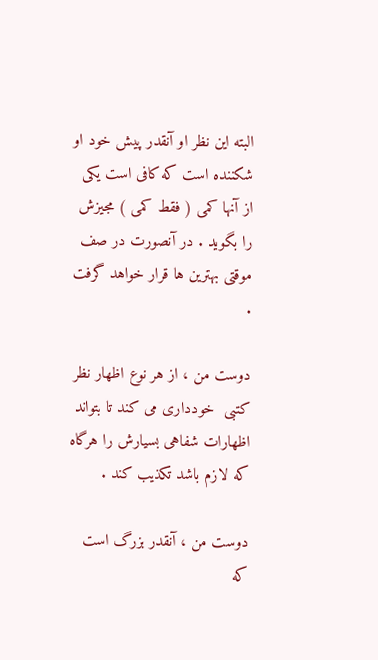البته این نظر او آنقدر پیش خود او شکننده است که کافی است یکی از آنها کمی ( فقط کمی ) مجیزش را بگوید . در آنصورت در صف موقتی بهترین ها قرار خواهد گرفت .

دوست من ، از هر نوع اظهار نظر کتبی  خودداری می کند تا بتواند اظهارات شفاهی بسیارش را هرگاه که لازم باشد تکذیب کند .

دوست من ، آنقدر بزرگ است که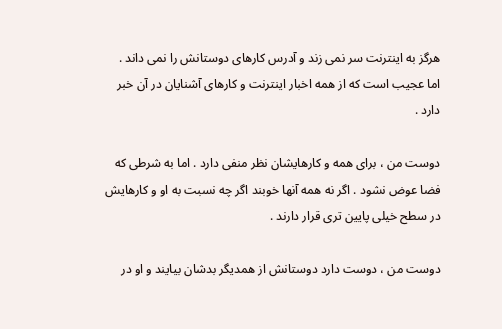هرگز به اینترنت سر نمی زند و آدرس کارهای دوستانش را نمی داند . اما عجیب است که از همه اخبار اینترنت و کارهای آشنایان در آن خبر دارد .

دوست من ، برای همه و کارهایشان نظر منفی دارد . اما به شرطی که فضا عوض نشود . اگر نه همه آنها خوبند اگر چه نسبت به او و کارهایش در سطح خیلی پایین تری قرار دارند .

دوست من ، دوست دارد دوستانش از همدیگر بدشان بیایند و او در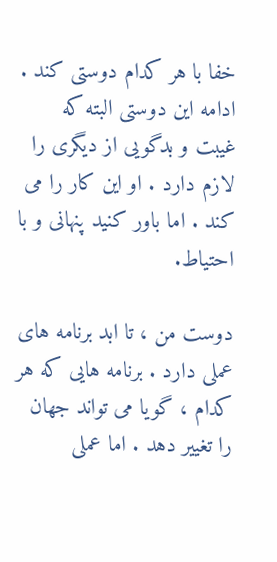خفا با هر کدام دوستی کند . ادامه این دوستی البته که غیبت و بدگویی از دیگری را لازم دارد . او این کار را می کند . اما باور کنید پنهانی و با احتیاط.

دوست من ، تا ابد برنامه های عملی دارد . برنامه هایی که هر کدام ، گویا می تواند جهان را تغییر دهد . اما عملی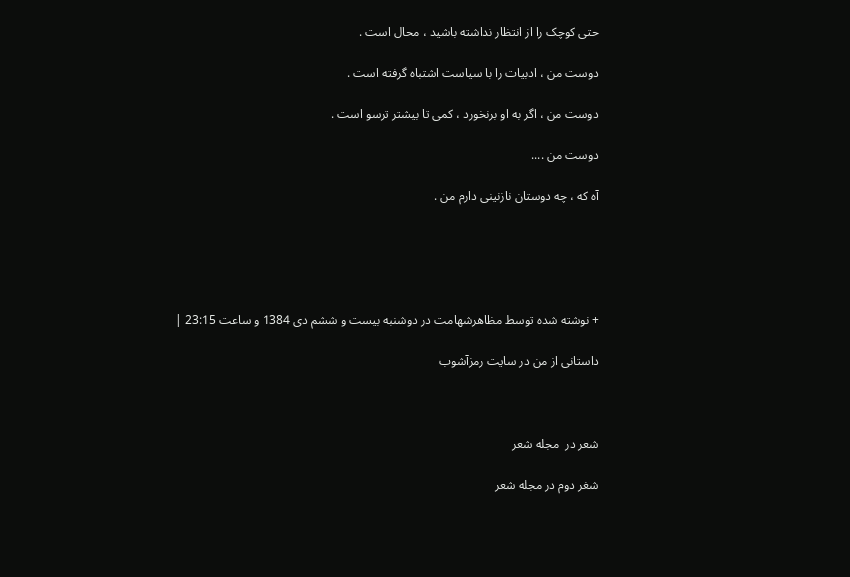حتی کوچک را از انتظار نداشته باشید ، محال است .

دوست من ، ادبیات را با سیاست اشتباه گرفته است .

دوست من ، اگر به او برنخورد ، کمی تا بیشتر ترسو است .

دوست من ....

آه که ، چه دوستان نازنینی دارم من .





+ نوشته شده توسط مظاهرشهامت در دوشنبه بیست و ششم دی 1384 و ساعت 23:15 |

داستانی از من در سایت رمزآشوب



شعر در  مجله شعر

شغر دوم در مجله شعر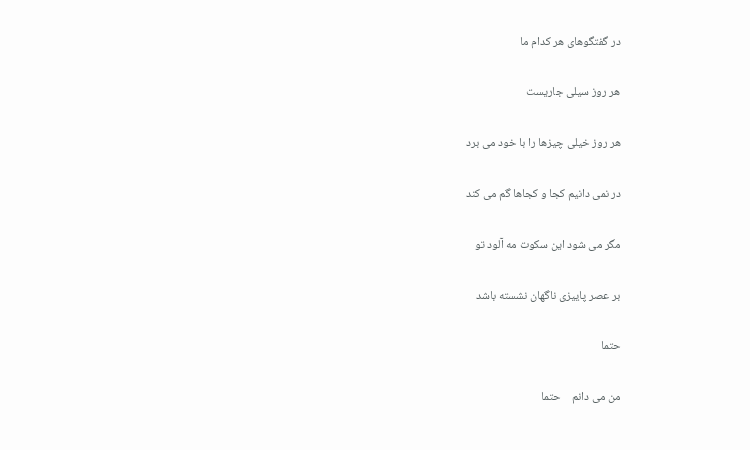در گفتگوهای هر کدام ما

هر روز سیلی جاریست

هر روز خیلی چیزها را با خود می برد

در نمی دانیم کجا و کجاها گم می کند

مگر می شود این سکوت مه آلود تو

بر عصر پاییزی ناگهان نشسته باشد

حتما

من می دانم    حتما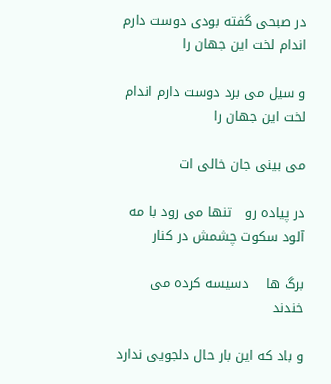در صبحی گفته بودی دوست دارم اندام لخت این جهان را

و سیل می برد دوست دارم اندام لخت این جهان را

می بینی جان خالی ات

در پیاده رو   تنها می رود با مه آلود سکوت چشمش در کنار

برگ ها    دسیسه کرده می خندند

و باد که این بار حال دلجویی ندارد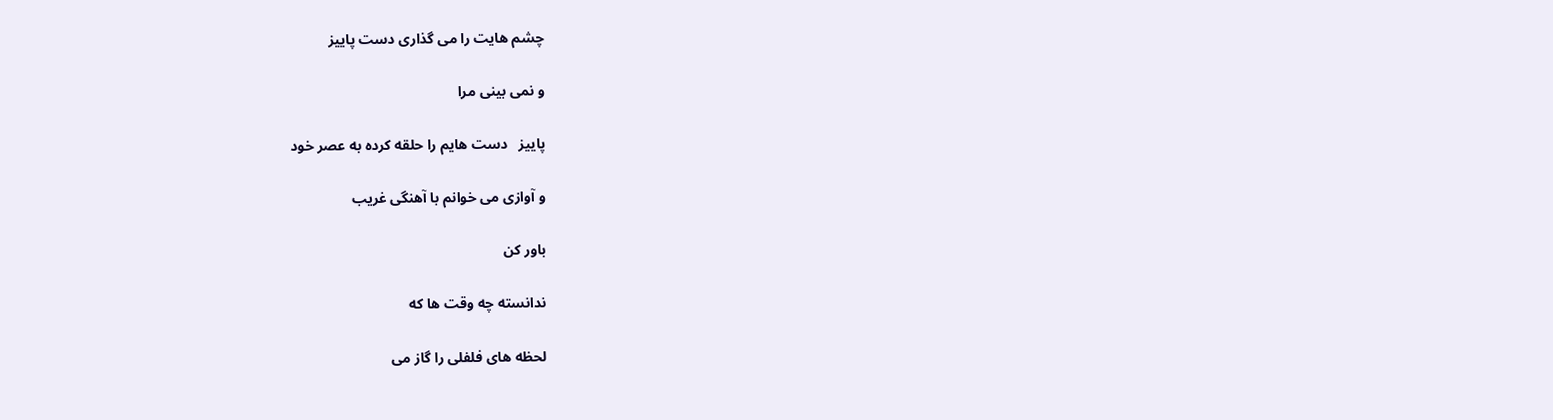چشم هایت را می گذاری دست پاییز

و نمی بینی مرا

پاییز   دست هایم را حلقه کرده به عصر خود

و آوازی می خوانم با آهنگی غریب

باور کن

ندانسته چه وقت ها که

لحظه های فلفلی را گاز می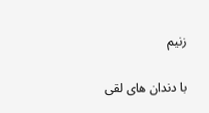زنیم

با دندان های لقی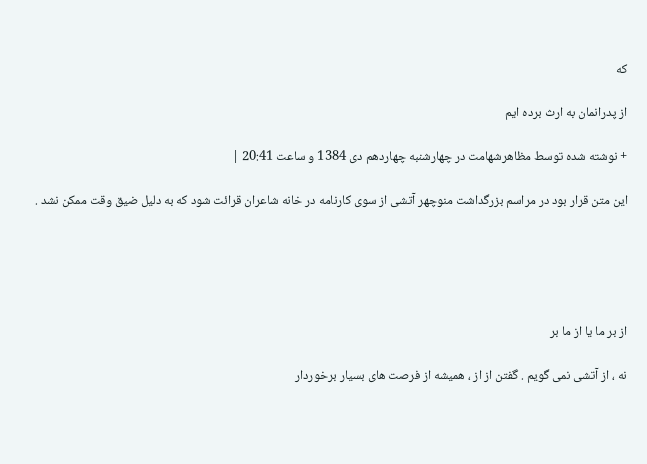که

از پدرانمان به ارث برده ایم

+ نوشته شده توسط مظاهرشهامت در چهارشنبه چهاردهم دی 1384 و ساعت 20:41 |

این متن قرار بود در مراسم بزرگداشت منوچهر آتشی از سوی کارنامه در خانه شاعران قرائت شود که به دلیل ضیق وقت ممکن نشد .





از بر ما یا از ما بر

نه ، از آتشی نمی گویم . گفتن از از ، همیشه از فرصت های بسیار برخوردار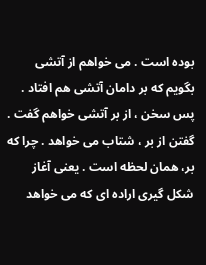بوده است . می خواهم از آتشی بگویم که بر دامان آتشی هم افتاد . پس سخن ، از بر آتشی خواهم گفت . گفتن از بر ، شتاب می خواهد . چرا که بر، همان لحظه است . یعنی آغاز شکل گیری اراده ای که می خواهد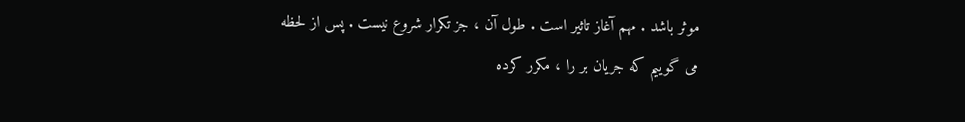موثر باشد . مهم آغاز تاثیر است . طول آن ، جز تکرار شروع نیست . پس از لحظه می گوییم که جریان بر را ، مکرر کرده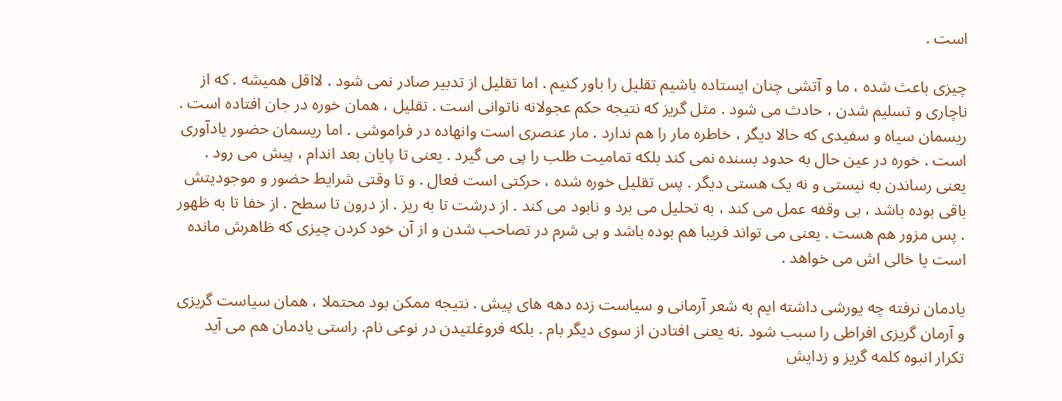است .

چیزی باعث شده ، ما و آتشی چنان ایستاده باشیم تقلیل را باور کنیم . اما تقلیل از تدبیر صادر نمی شود . لااقل همیشه . که از ناچاری و تسلیم شدن ، حادث می شود . مثل گریز که نتیجه حکم عجولانه ناتوانی است . تقلیل ، همان خوره در جان افتاده است . ریسمان سیاه و سفیدی که حالا دیگر ، خاطره مار را هم ندارد . مار عنصری است وانهاده در فراموشی . اما ریسمان حضور یادآوری است . خوره در عین حال به حدود بسنده نمی کند بلکه تمامیت طلب را پی می گیرد . یعنی تا پایان بعد اندام ، پیش می رود . یعنی رساندن به نیستی و نه یک هستی دیگر . پس تقلیل خوره شده ، حرکتی است فعال . و تا وقتی شرایط حضور و موجودیتش باقی بوده باشد ، بی وقفه عمل می کند ، به تحلیل می برد و نابود می کند . از درشت تا به ریز . از درون تا سطح . از خفا تا به ظهور . پس مزور هم هست . یعنی می تواند فریبا هم بوده باشد و بی شرم در تصاحب شدن و از آن خود کردن چیزی که ظاهرش مانده است یا خالی اش می خواهد .

یادمان نرفته چه یورشی داشته ایم به شعر آرمانی و سیاست زده دهه های پیش . نتیجه ممکن بود محتملا ، همان سیاست گریزی و آرمان گریزی افراطی را سبب شود .نه یعنی افتادن از سوی دیگر بام . بلکه فروغلتیدن در نوعی نام. راستی یادمان هم می آید تکرار انبوه کلمه گریز و زدایش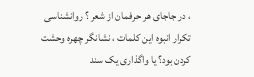، در جاجای هر حرفمان از شعر ؟ روانشناسی تکرار انبوه این کلمات ، نشانگر چهره وحشت کردن بود؟ یا واگذاری یک سند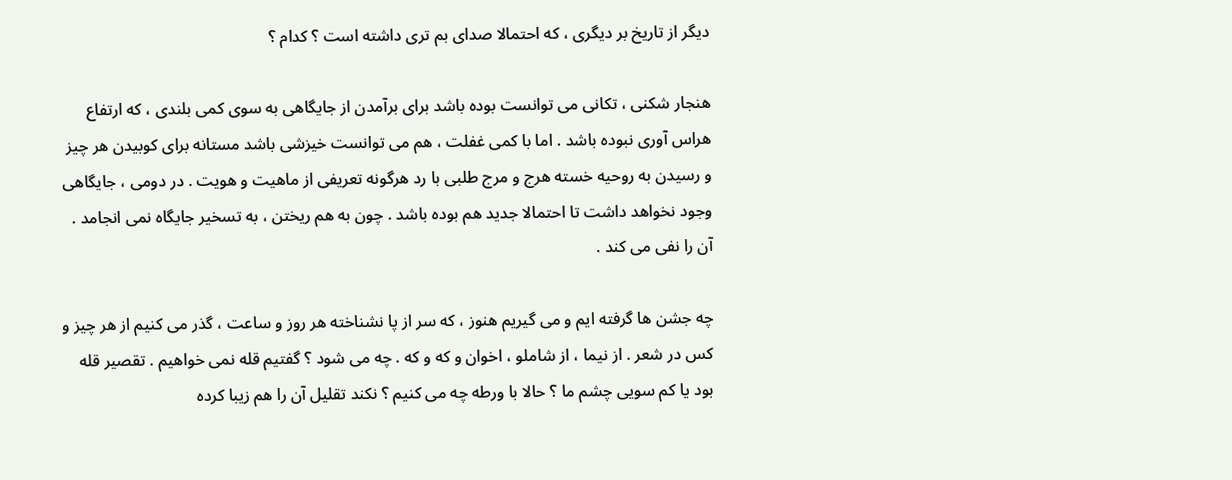دیگر از تاریخ بر دیگری ، که احتمالا صدای بم تری داشته است ؟ کدام ؟

هنجار شکنی ، تکانی می توانست بوده باشد برای برآمدن از جایگاهی به سوی کمی بلندی ، که ارتفاع هراس آوری نبوده باشد . اما با کمی غفلت ، هم می توانست خیزشی باشد مستانه برای کوبیدن هر چیز و رسیدن به روحیه خسته هرج و مرج طلبی با رد هرگونه تعریفی از ماهیت و هویت . در دومی ، جایگاهی وجود نخواهد داشت تا احتمالا جدید هم بوده باشد . چون به هم ریختن ، به تسخیر جایگاه نمی انجامد . آن را نفی می کند .

چه جشن ها گرفته ایم و می گیریم هنوز ، که سر از پا نشناخته هر روز و ساعت ، گذر می کنیم از هر چیز و کس در شعر . از نیما ، از شاملو ، اخوان و که و که . چه می شود ؟ گفتیم قله نمی خواهیم . تقصیر قله بود یا کم سویی چشم ما ؟ حالا با ورطه چه می کنیم ؟ نکند تقلیل آن را هم زیبا کرده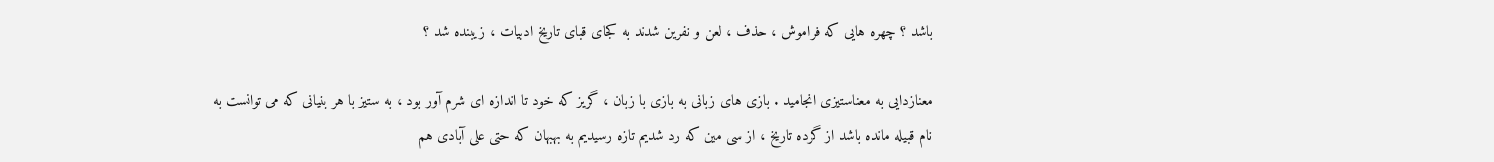باشد ؟ چهره هایی که فراموش ، حذف ، لعن و نفرین شدند به کجای قبای تاریخ ادبیات ، زیبنده شد ؟

معنازدایی به معناستیزی انجامید . بازی های زبانی به بازی با زبان ، گریز که خود تا اندازه ای شرم آور بود ، به ستیز با هر بنیانی که می توانست به نام قبیله مانده باشد از گرده تاریخ ، از سی مین که رد شدیم تازه رسیدیم به بهبهان که حتی علی آبادی هم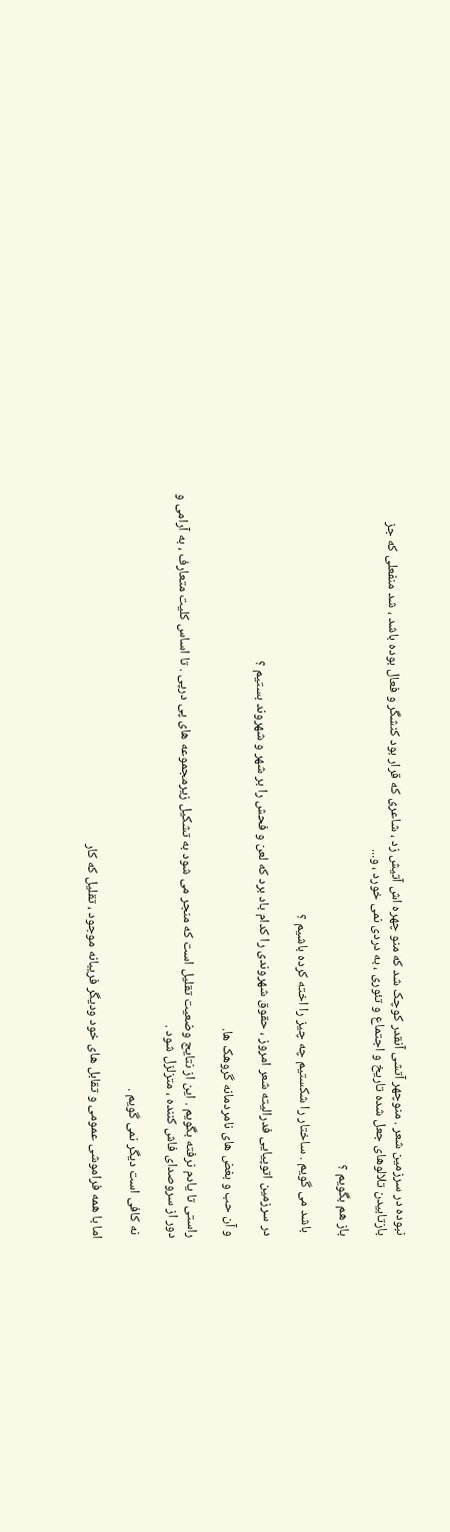نبوده در سرزمین شعر . منوچهر آتشی آنقدر کوچک شد که منو چهره اش آتیش زد ، شاعری که قرار بود کنشگر و فعال بوده باشد ، شد منفعلی که جز بازتابیدن تلالوهای جعل شده تاریخ و اجتماع و تئوری ، به دردی نمی خورد ، و...

باز هم بگویم ؟

 باشد می گویم . ساختار را شکستیم چه چیز را اخته کرده باشیم ؟

در سرزمین اتوپیایی فدرالیته شعر امروز ، حقوق شهروندی را کدام باد برد که لعن و فحش را بر شهر و شهروند بستیم ؟

و آن حب و بغض های نامردمانه گروهک ها.

راستی تا یادم نرفته بگویم . این از نتایج وضعیت تقلیل است که منجر می شود به تشکیل زیرمجموعه های پی درپی . تا اساس کلیت متعارف ، به آرامی و دور از سروصدای فاش کننده ، متزلزل شود .

 نه کافی است دیگر نمی گویم .

اما با همه فراموشی عمومی و تقابل های خود ودیگر فریبانه موجود ، تقلیل که کار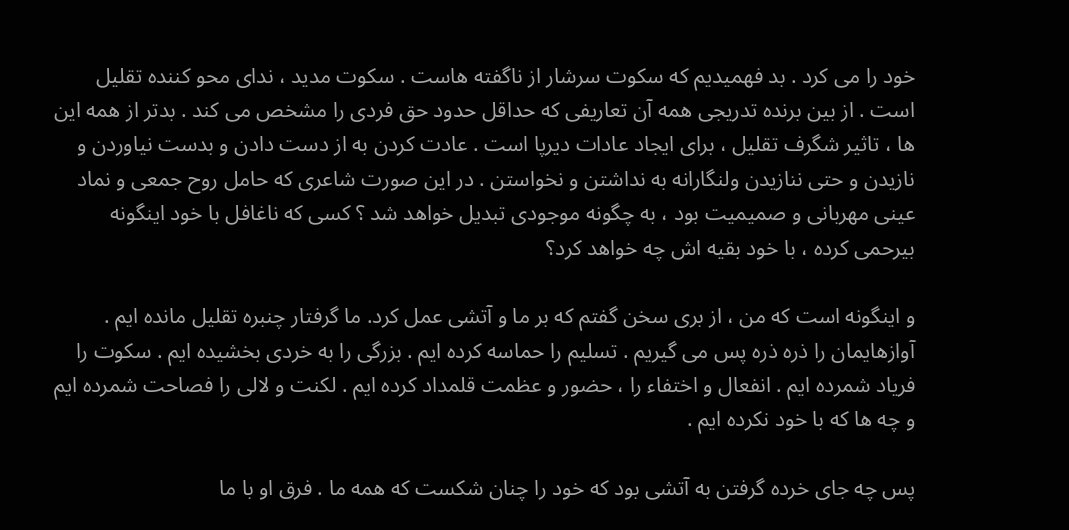خود را می کرد . بد فهمیدیم که سکوت سرشار از ناگفته هاست . سکوت مدید ، ندای محو کننده تقلیل است . از بین برنده تدریجی همه آن تعاریفی که حداقل حدود حق فردی را مشخص می کند . بدتر از همه این ها ، تاثیر شگرف تقلیل ، برای ایجاد عادات دیرپا است . عادت کردن به از دست دادن و بدست نیاوردن و نازیدن و حتی ننازیدن ولنگارانه به نداشتن و نخواستن . در این صورت شاعری که حامل روح جمعی و نماد عینی مهربانی و صمیمیت بود ، به چگونه موجودی تبدیل خواهد شد ؟ کسی که ناغافل با خود اینگونه بیرحمی کرده ، با خود بقیه اش چه خواهد کرد؟

و اینگونه است که من ، از بری سخن گفتم که بر ما و آتشی عمل کرد. ما گرفتار چنبره تقلیل مانده ایم . آوازهایمان را ذره ذره پس می گیریم . تسلیم را حماسه کرده ایم . بزرگی را به خردی بخشیده ایم . سکوت را فریاد شمرده ایم . انفعال و اختفاء را ، حضور و عظمت قلمداد کرده ایم . لکنت و لالی را فصاحت شمرده ایم و چه ها که با خود نکرده ایم .

پس چه جای خرده گرفتن به آتشی بود که خود را چنان شکست که همه ما . فرق او با ما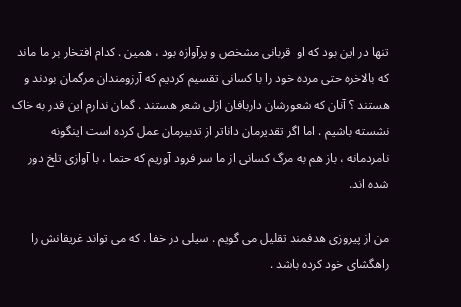تنها در این بود که او  قربانی مشخص و پرآوازه بود ، همین . کدام افتخار بر ما ماند که بالاخره حتی مرده خود را با کسانی تقسیم کردیم که آرزومندان مرگمان بودند و هستند ؟ آنان که شعورشان داربافان ازلی شعر هستند . گمان ندارم این قدر به خاک نشسته باشیم . اما اگر تقدیرمان داناتر از تدبیرمان عمل کرده است اینگونه نامردمانه ، باز هم به مرگ کسانی از ما سر فرود آوریم که حتما ، با آوازی تلخ دور شده اند.

من از پیروزی هدفمند تقلیل می گویم . سیلی در خفا . که می تواند غریقانش را راهگشای خود کرده باشد .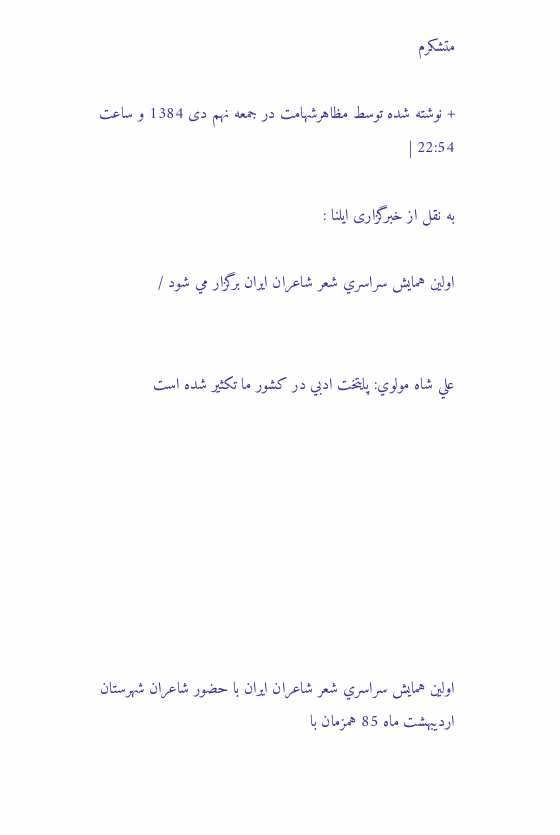متشکرم

+ نوشته شده توسط مظاهرشهامت در جمعه نهم دی 1384 و ساعت 22:54 |

به نقل از خبرگزاری ایلنا :

اولين همايش سراسري شعر شاعران ايران برگزار مي شود /


علي شاه مولوي: پايتخت ادبي در كشور ما تكثير شده است








اولين همايش سراسري شعر شاعران ايران با حضور شاعران شهرستان ارديبهشت ماه 85 همزمان با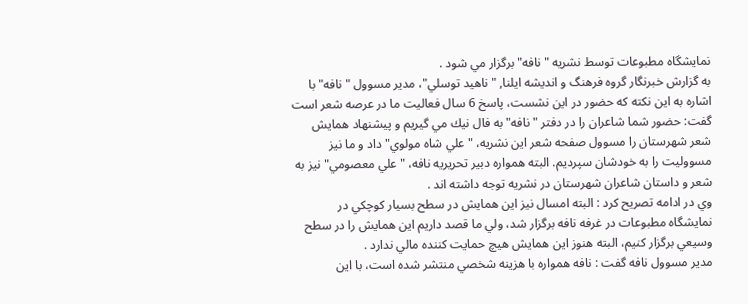نمايشگاه مطبوعات توسط نشريه "نافه" برگزار مي شود .
به گزارش خبرنگار گروه فرهنگ و انديشه ايلنا, "ناهيد توسلي"، مدير مسوول "نافه" با اشاره به اين نكته كه حضور در اين نشست، پاسخ 6 سال فعاليت ما در عرصه شعر است گفت‌: حضور شما شاعران را در دفتر "نافه" به فال نيك مي گيريم و پيشنهاد همايش شعر شهرستان را مسوول صفحه شعر اين نشريه، "علي شاه مولوي" داد و ما نيز مسووليت را به خودشان سپرديم. البته همواره دبير تحريريه نافه، "علي معصومي" نيز به شعر و داستان شاعران شهرستان در نشريه توجه داشته اند .
وي در ادامه تصريح كرد : البته امسال نيز اين همايش در سطح بسيار كوچكي در نمايشگاه مطبوعات در غرفه نافه برگزار شد، ولي ما قصد داريم اين همايش را در سطح وسيعي برگزار كنيم، البته هنوز اين همايش هيچ حمايت كننده مالي ندارد .
مدير مسوول نافه گفت : نافه همواره با هزينه شخصي منتشر شده است، با اين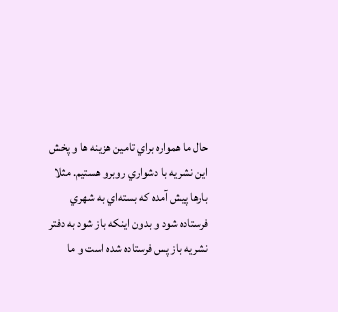حال ما همواره براي تامين هزينه ها و پخش اين نشريه با دشواري روبرو هستيم. مثلا بارها پيش آمده كه بسته‌اي به شهري فرستاده شود و بدون اينكه باز شود به دفتر نشريه باز پس فرستاده شده است و ما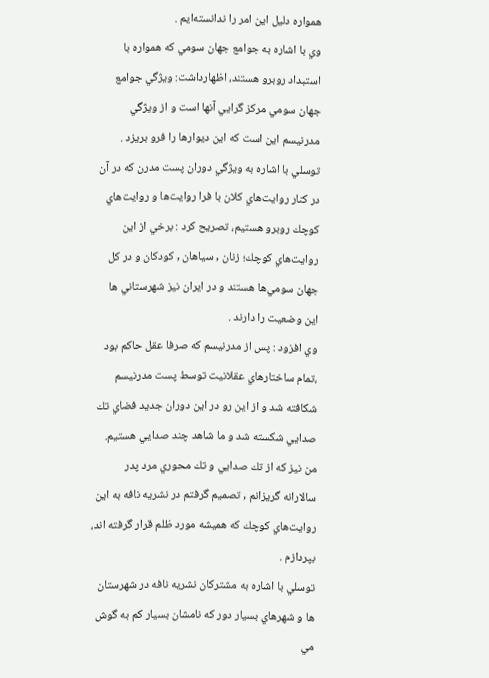همواره دليل اين امر را ندانسته‌ايم .
وي با اشاره به جوامع جهان سومي كه همواره با استبداد روبرو هستند، اظهارداشت‌: ويژگي جوامع جهان سومي مركز گرايي آنها است و از ويژگي مدرنيسم اين است كه اين ديوارها را فرو بريزد .
توسلي با اشاره به ويژگي دوران پست مدرن كه در آن در كنار روايت‌هاي كلان با فرا روايت‌ها و روايت‌هاي كوچك روبرو هستيم، تصريح كرد : برخي از اين روايت‌هاي كوچك؛ زنان , سياهان , كودكان‌ و در كل جهان سومي‌ها هستند و در ايران نيز شهرستاني ها اين وضعيت را دارند .
وي افزود : پس از مدرنيسم كه صرفا عقل حاكم بود ،تمام ساختارهاي عقلانيت توسط پست مدرنيسم شكافته شد و از اين رو در اين دوران جديد فضاي تك صدايي شكسته شد و ما شاهد چند صدايي هستيم. من نيز كه از تك صدايي و تك محوري مرد پدر سالارانه گريزانم , تصميم گرفتم در نشريه نافه به اين روايت‌هاي كوچك كه هميشه مورد ظلم قرار گرفته اند، بپردازم .
توسلي با اشاره به مشتركان نشريه نافه در شهرستان ها و شهرهاي بسيار دور كه نامشان بسيار كم به گوش مي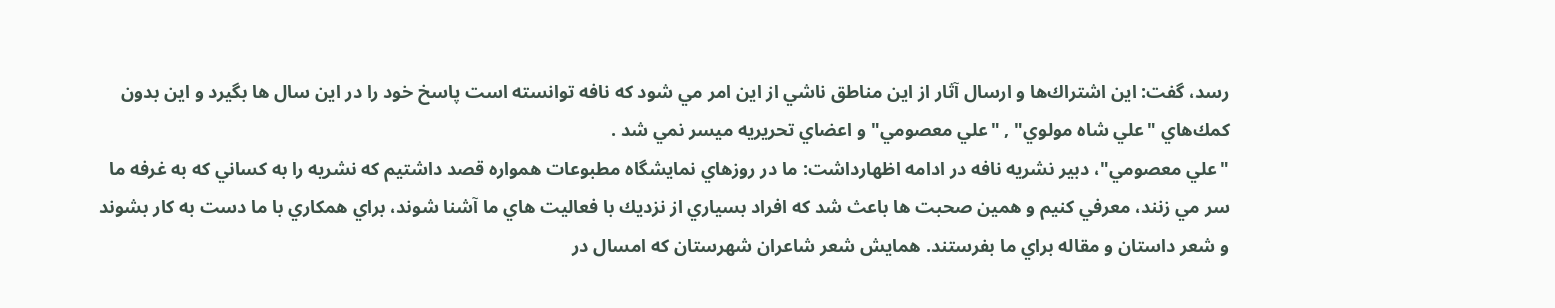رسد، گفت‌: اين اشتراك‌ها و ارسال آثار از اين مناطق ناشي از اين امر مي شود كه نافه توانسته است پاسخ خود را در اين سال ها بگيرد و اين بدون كمك‌هاي "علي شاه مولوي" , "علي معصومي" و اعضاي تحريريه ميسر نمي شد .
"علي معصومي"، دبير نشريه نافه در ادامه اظهارداشت‌: ما در روزهاي نمايشگاه مطبوعات همواره قصد داشتيم كه نشريه را به كساني كه به غرفه ما سر مي زنند، معرفي كنيم و همين صحبت ها باعث شد كه افراد بسياري از نزديك با فعاليت هاي ما آشنا شوند، براي همكاري با ما دست به كار بشوند و شعر داستان و مقاله براي ما بفرستند. همايش شعر شاعران شهرستان كه امسال در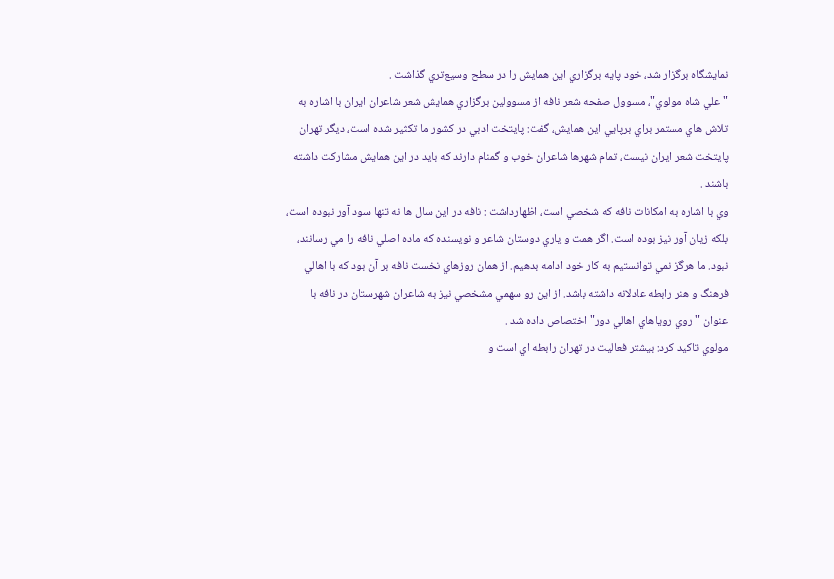نمايشگاه برگزار شد، خود پايه برگزاري اين همايش را در سطح وسيع‌تري گذاشت .
"علي شاه مولوي"، مسوول صفحه شعر نافه از مسوولين برگزاري همايش شعر شاعران ايران با اشاره به تلاش هاي مستمر براي برپايي اين همايش، گفت‌: پايتخت ادبي در كشور ما تكثير شده است، ديگر تهران پايتخت شعر ايران نيست، تمام شهرها شاعران خوب و گمنام دارند كه بايد در اين همايش مشاركت داشته باشند .
وي با اشاره به امكانات نافه كه شخصي است، اظهارداشت : نافه در اين سال ها نه تنها سود آور نبوده است، بلكه زيان آور نيز بوده است. اگر همت و ياري دوستان شاعر و نويسنده كه ماده اصلي نافه را مي رسانند، نبود. ما هرگز نمي توانستيم به كار خود ادامه بدهيم. از همان روزهاي نخست نافه بر آن بود كه با اهالي فرهنگ و هنر رابطه عادلانه داشته باشد. از اين رو سهمي مشخصي نيز به شاعران شهرستان در نافه با عنوان "روي روياهاي اهالي دور" اختصاص داده شد .
مولوي تاكيد كرد‌: بيشتر فعاليت در تهران رابطه اي است و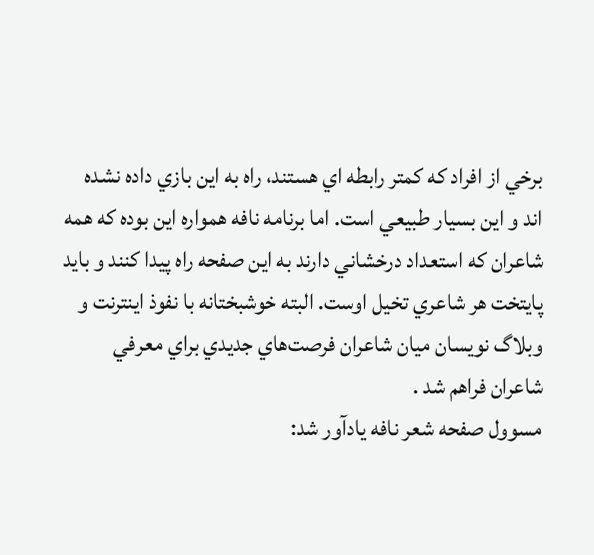برخي از افراد كه كمتر رابطه اي هستند، راه به اين بازي داده نشده اند و اين بسيار طبيعي است. اما برنامه نافه همواره اين بوده كه همه شاعران كه استعداد درخشاني دارند به اين صفحه راه پيدا كنند و بايد پايتخت هر شاعري تخيل اوست. البته خوشبختانه با نفوذ اينترنت و وبلاگ نويسان ميان شاعران فرصت‌هاي جديدي براي معرفي شاعران فراهم شد .
مسوول صفحه شعر نافه يادآور شد‌: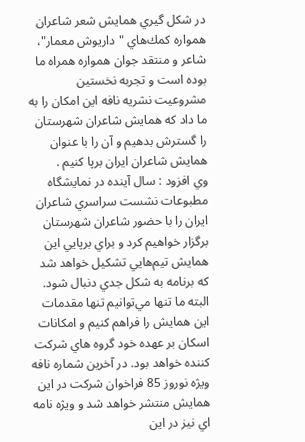در شكل گيري همايش شعر شاعران همواره كمك‌هاي "داريوش معمار"، شاعر و منتقد جوان همواره همراه ما بوده است و تجربه نخستين مشروعيت نشريه نافه اين امكان را به ما داد كه همايش شاعران شهرستان را گسترش بدهيم و آن را با عنوان همايش شاعران ايران برپا كنيم .
وي افزود : سال آينده در نمايشگاه مطبوعات نشست سراسري شاعران ايران را با حضور شاعران شهرستان برگزار خواهيم كرد و براي برپايي اين همايش تيم‌هايي تشكيل خواهد شد كه برنامه به شكل جدي دنبال شود. البته ما تنها مي‌توانيم تنها مقدمات اين همايش را فراهم كنيم و امكانات اسكان بر عهده خود گروه هاي شركت كننده خواهد بود. در آخرين شماره نافه ويژه نوروز 85 فراخوان شركت در اين همايش منتشر خواهد شد و ويژه نامه اي نيز در اين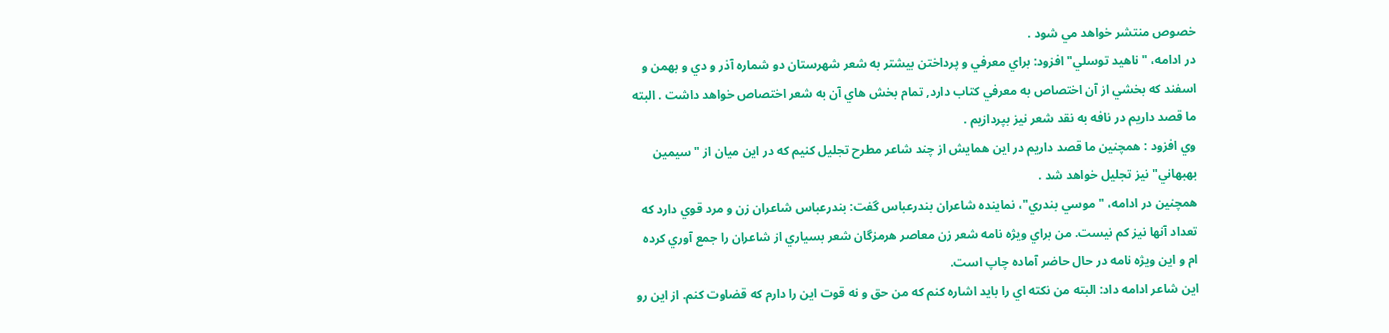خصوص منتشر خواهد مي شود .
در ادامه، "ناهيد توسلي" افزود‌: براي معرفي و پرداختن بيشتر به شعر شهرستان دو شماره آذر و دي و بهمن و اسفند كه بخشي از آن اختصاص به معرفي كتاب دارد‌, تمام بخش هاي آن به شعر اختصاص خواهد داشت . البته ما قصد داريم در نافه به نقد شعر نيز بپردازيم .
وي افزود : همچنين ما قصد داريم در اين همايش از چند شاعر مطرح تجليل كنيم كه در اين ميان از "سيمين بهبهاني" نيز تجليل خواهد شد .
همچنين در ادامه، "موسي بندري"، نماينده شاعران بندرعباس گفت‌: بندرعباس شاعران زن و مرد قوي دارد كه تعداد آنها نيز كم نيست. من براي ويژه نامه شعر زن معاصر هرمزگان شعر بسياري از شاعران را جمع آوري كرده ام و اين ويژه نامه در حال حاضر آماده چاپ است.
اين شاعر ادامه داد‌: البته من نكته اي را بايد اشاره كنم كه من حق و نه قوت اين را دارم كه قضاوت كنم. از اين رو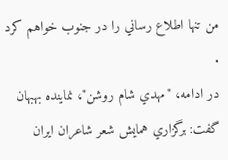من تنها اطلاع رساني را در جنوب خواهم كرد .
در ادامه، "مهدي شام روشن"، نماينده بهبهان گفت‌: برگزاري همايش شعر شاعران ايران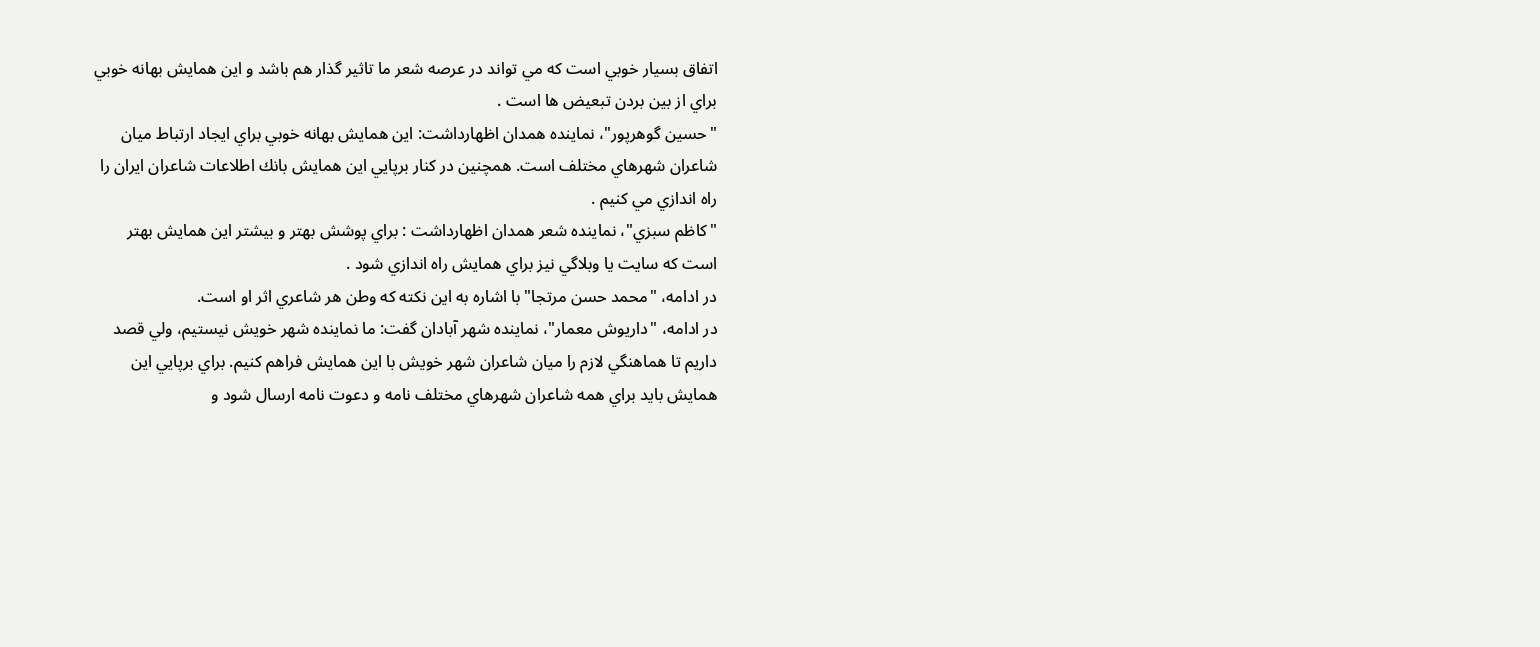اتفاق بسيار خوبي است كه مي تواند در عرصه شعر ما تاثير گذار هم باشد و اين همايش بهانه خوبي براي از بين بردن تبعيض ها است .
"حسين گوهرپور"، نماينده همدان اظهارداشت‌: اين همايش بهانه خوبي براي ايجاد ارتباط ميان شاعران شهرهاي مختلف است. همچنين در كنار برپايي اين همايش بانك اطلاعات شاعران ايران را راه اندازي مي كنيم .
"كاظم سبزي"، نماينده شعر همدان اظهارداشت : براي پوشش بهتر و بيشتر اين همايش بهتر است كه سايت يا وبلاگي نيز براي همايش راه اندازي شود .
در ادامه، "محمد حسن مرتجا" با اشاره به اين نكته كه وطن هر شاعري اثر او است.
در ادامه، "داريوش معمار"، نماينده شهر آبادان گفت‌: ما نماينده شهر خويش نيستيم، ولي قصد داريم تا هماهنگي لازم را ميان شاعران شهر خويش با اين همايش فراهم كنيم. براي برپايي اين همايش بايد براي همه شاعران شهرهاي مختلف نامه و دعوت نامه ارسال شود و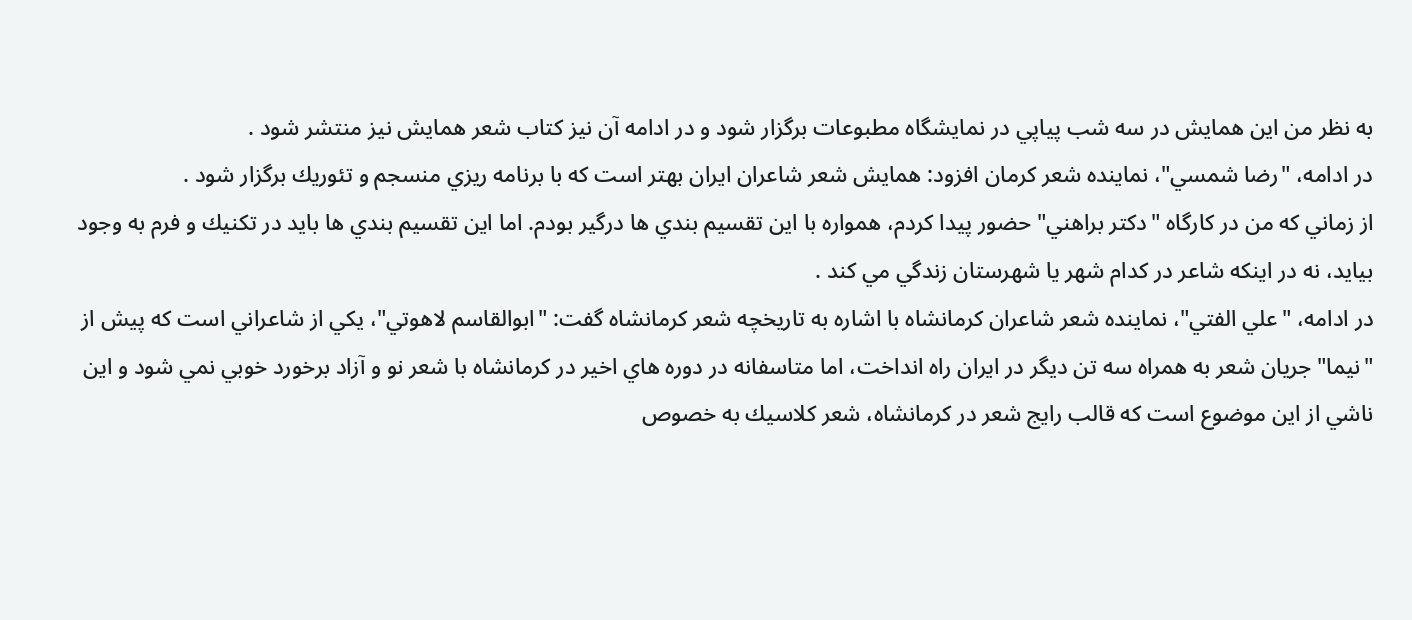به نظر من اين همايش در سه شب پياپي در نمايشگاه مطبوعات برگزار شود و در ادامه آن نيز كتاب شعر همايش نيز منتشر شود .
در ادامه، "رضا شمسي"، نماينده شعر كرمان افزود‌: همايش شعر شاعران ايران بهتر است كه با برنامه ريزي منسجم و تئوريك برگزار شود .
از زماني كه من در كارگاه "دكتر براهني" حضور پيدا كردم، همواره با اين تقسيم بندي ها درگير بودم. اما اين تقسيم بندي ها بايد در تكنيك و فرم به وجود بيايد، نه در اينكه شاعر در كدام شهر يا شهرستان زندگي مي كند .
در ادامه، "علي الفتي"، نماينده شعر شاعران كرمانشاه با اشاره به تاريخچه شعر كرمانشاه گفت‌: "ابوالقاسم لاهوتي"، يكي از شاعراني است كه پيش از "نيما" جريان شعر به همراه سه تن ديگر در ايران راه انداخت، اما متاسفانه در دوره هاي اخير در كرمانشاه با شعر نو و آزاد برخورد خوبي نمي شود و اين ناشي از اين موضوع است كه قالب رايج شعر در كرمانشاه، شعر كلاسيك به خصوص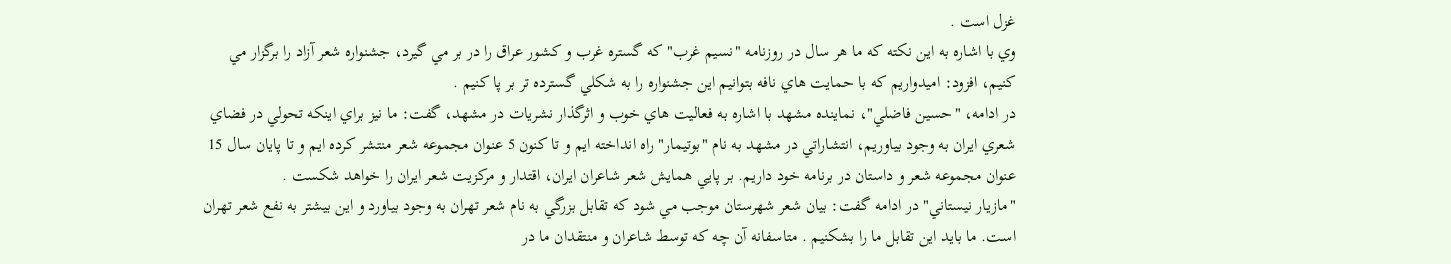غزل است .
وي با اشاره به اين نكته كه ما هر سال در روزنامه "نسيم غرب" كه گستره غرب و كشور عراق را در بر مي گيرد، جشنواره شعر آزاد را برگزار مي كنيم، افزود‌: اميدواريم كه با حمايت هاي نافه بتوانيم اين جشنواره را به شكلي گسترده تر بر پا كنيم .
در ادامه، "حسين فاضلي"، نماينده مشهد با اشاره به فعاليت هاي خوب و اثرگذار نشريات در مشهد، گفت‌: ما نيز براي اينكه تحولي در فضاي شعري ايران به وجود بياوريم، انتشاراتي در مشهد به نام "بوتيمار" راه انداخته ايم و تا كنون 5 عنوان مجموعه شعر منتشر كرده ايم و تا پايان سال 15 عنوان مجموعه شعر و داستان در برنامه خود داريم. بر پايي همايش شعر شاعران ايران، اقتدار و مركزيت شعر ايران را خواهد شكست .
"مازيار نيستاني" در ادامه گفت‌: بيان شعر شهرستان موجب مي شود كه تقابل بزرگي به نام شعر تهران به وجود بياورد و اين بيشتر به نفع شعر تهران است. ما بايد اين تقابل ما را بشكنيم . متاسفانه آن چه كه توسط شاعران و منتقدان ما در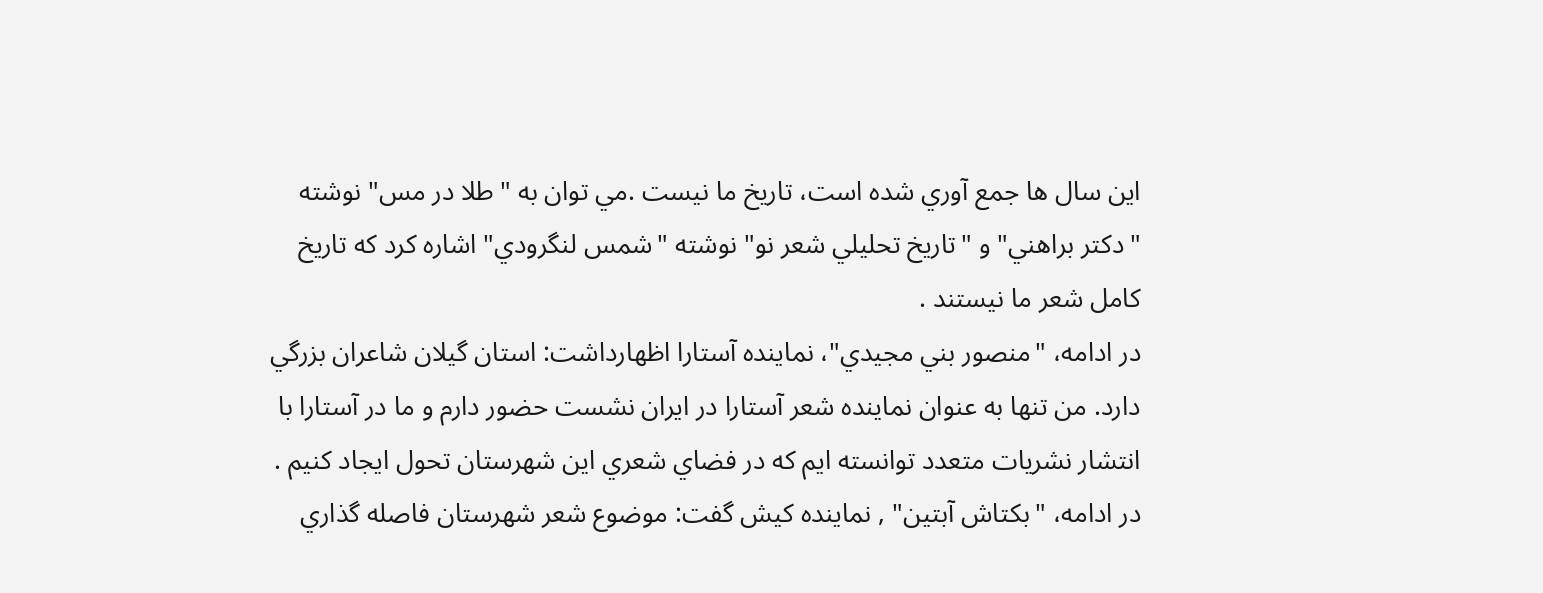اين سال ها جمع آوري شده است، تاريخ ما نيست .مي توان به "طلا در مس" نوشته "دكتر براهني" و "تاريخ تحليلي شعر نو" نوشته "شمس لنگرودي" اشاره كرد كه تاريخ كامل شعر ما نيستند .
در ادامه، "منصور بني مجيدي"، نماينده آستارا اظهارداشت‌: استان گيلان شاعران بزرگي دارد. من تنها به عنوان نماينده شعر آستارا در ايران نشست حضور دارم و ما در آستارا با انتشار نشريات متعدد توانسته ايم كه در فضاي شعري اين شهرستان تحول ايجاد كنيم .
در ادامه، "بكتاش آبتين" , نماينده كيش گفت‌: موضوع شعر شهرستان فاصله گذاري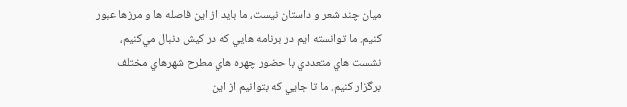ميان چند شعر و داستان نيست، ما بايد از اين فاصله ها و مرزها عبور كنيم. ما توانسته ايم در برنامه هايي كه در كيش دنبال مي‌كنيم، نشست هاي متعددي با حضور چهره هاي مطرح شهرهاي مختلف برگزار كنيم. ما تا جايي كه بتوانيم از اين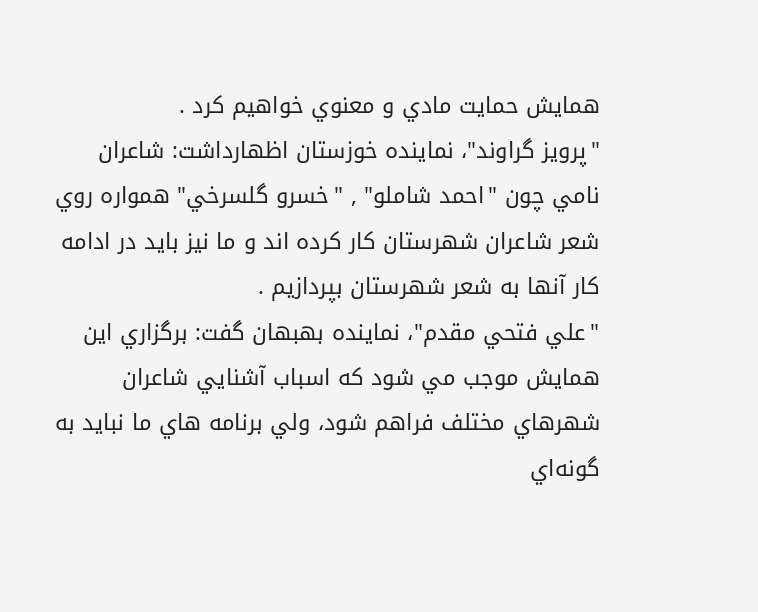همايش حمايت مادي و معنوي خواهيم كرد .
"پرويز گراوند"، نماينده خوزستان اظهارداشت‌: شاعران نامي چون "احمد شاملو" , "خسرو گلسرخي" همواره روي شعر شاعران شهرستان كار كرده اند و ما نيز بايد در ادامه كار آنها به شعر شهرستان بپردازيم .
"علي فتحي مقدم"، نماينده بهبهان گفت‌: برگزاري اين همايش موجب مي شود كه اسباب آشنايي شاعران شهرهاي مختلف فراهم شود، ولي برنامه هاي ما نبايد به گونه‌اي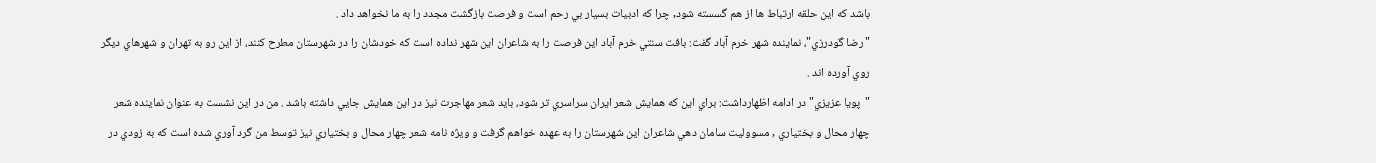باشد كه اين حلقه ارتباط ها از هم گسسته شود‌, چرا كه ادبيات بسيار بي رحم است و فرصت بازگشت مجدد را به ما نخواهد داد .
"رضا گودرزي"، نماينده شهر خرم آباد گفت‌: بافت سنتي خرم آباد اين فرصت را به شاعران اين شهر نداده است كه خودشان را در شهرستان مطرح كنند، از اين رو به تهران و شهرهاي ديگر روي آورده اند .
"پويا عزيزي" در ادامه اظهارداشت‌: براي اين كه همايش شعر ايران سراسري تر شود، بايد شعر مهاجرت نيز در اين همايش جايي داشته باشد . من در اين نشست به عنوان نماينده شعر چهار محال و بختياري , مسووليت سامان دهي شاعران اين شهرستان را به عهده خواهم گرفت و ويژه نامه شعر چهار محال و بختياري نيز توسط من گرد آوري شده است كه به زودي در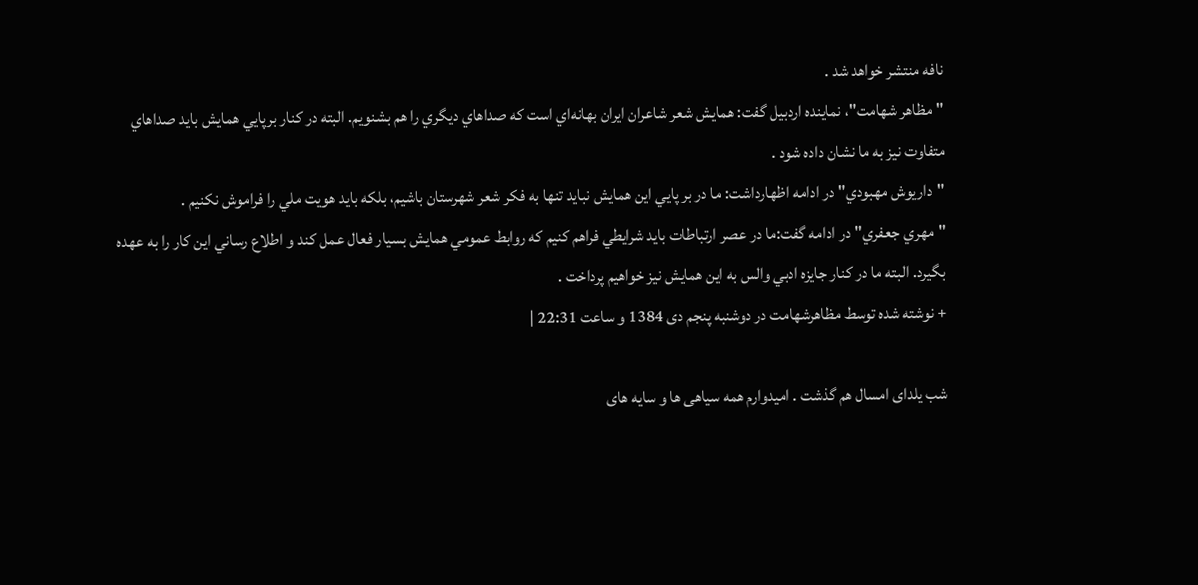نافه منتشر خواهد شد .
"مظاهر شهامت"، نماينده اردبيل گفت‌: همايش شعر شاعران ايران بهانه‌اي است كه صداهاي ديگري را هم بشنويم. البته در كنار برپايي همايش بايد صداهاي متفاوت نيز به ما نشان داده شود .
"داريوش مهبودي" در ادامه اظهارداشت‌: ما در بر پايي اين همايش نبايد تنها به فكر شعر شهرستان باشيم، بلكه بايد هويت ملي را فراموش نكنيم .
"مهري جعفري" در ادامه گفت‌:ما در عصر ارتباطات بايد شرايطي فراهم كنيم كه روابط عمومي همايش بسيار فعال عمل كند و اطلاع رساني اين كار را به عهده بگيرد. البته ما در كنار جايزه ادبي والس به اين همايش نيز خواهيم پرداخت .
+ نوشته شده توسط مظاهرشهامت در دوشنبه پنجم دی 1384 و ساعت 22:31 |

شب یلدای امسال هم گذشت . امیدوارم همه سیاهی ها و سایه های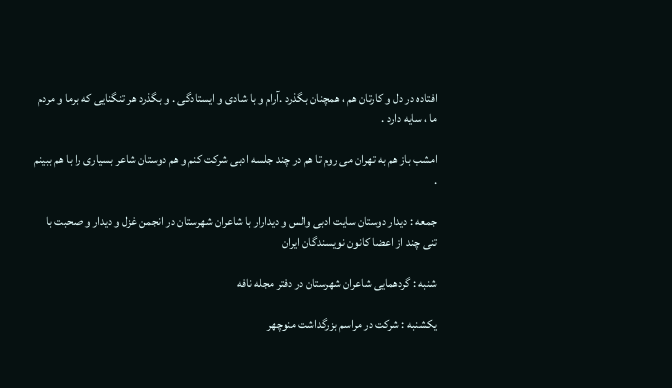افتاده در دل و کارتان هم ، همچنان بگذرد .آرام و با شادی و ایستادگی . و بگذرد هر تنگنایی که برما و مردم ما ، سایه دارد .

امشب باز هم به تهران می روم تا هم در چند جلسه ادبی شرکت کنم و هم دوستان شاعر بسیاری را با هم ببینم .

جمعه : دیدار دوستان سایت ادبی والس و دیدارار با شاعران شهرستان در انجمن غزل و دیدار و صحبت با تنی چند از اعضا کانون نویسندگان ایران

شنبه : گردهمایی شاعران شهرستان در دفتر مجله نافه

یکشنبه : شرکت در مراسم بزرگداشت منوچهر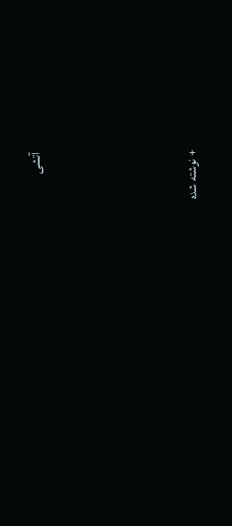آتشی







+ نوشته شده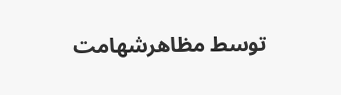توسط مظاهرشهامت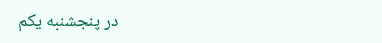در پنجشنبه یکم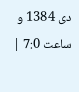دی 1384 و ساعت 7:0 |